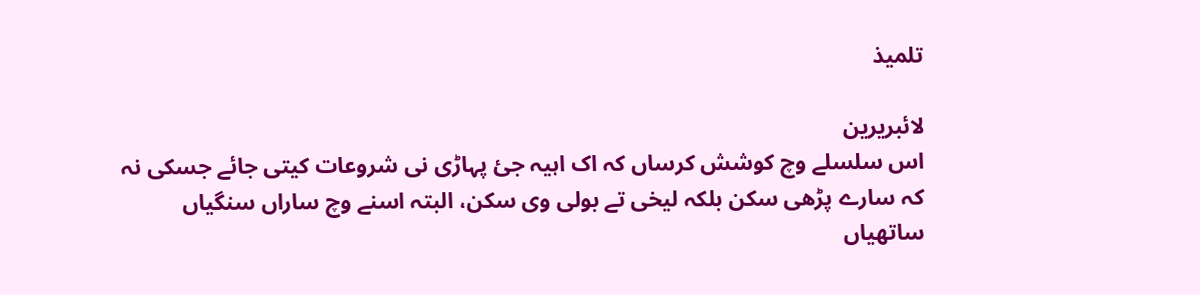تلمیذ

لائبریرین
اس سلسلے وچ کوشش کرساں کہ اک اہیہ جئ پہاڑی نی شروعات کیتی جائے جسکی نہ کہ سارے پڑھی سکن بلکہ لیخی تے بولی وی سکن، البتہ اسنے وچ ساراں سنگیاں ساتھیاں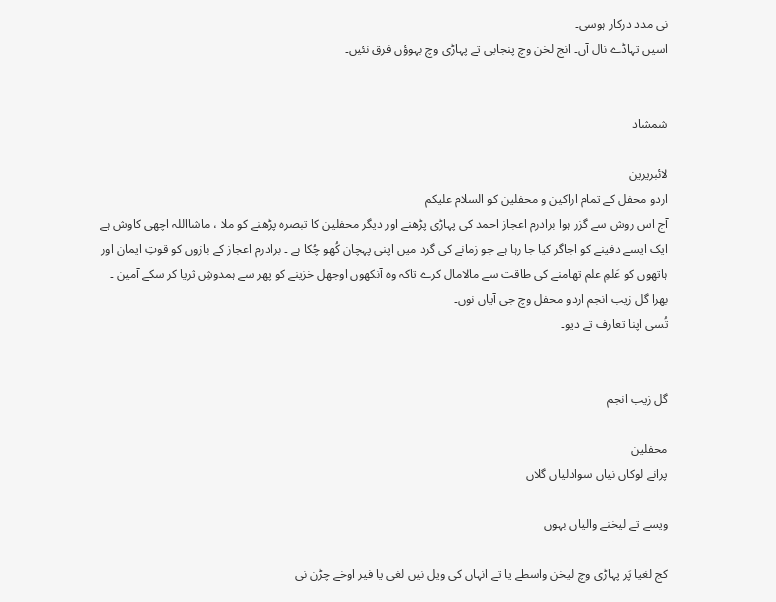نی مدد درکار ہوسی۔
اسیں تہاڈے نال آں۔ انج لخن وچ پنجابی تے پہاڑی وچ بہوؤں فرق نئیں۔


شمشاد

لائبریرین
اردو محفل کے تمام اراکین و محفلین کو السلام علیکم
آج اس روش سے گزر ہوا برادرم اعجاز احمد کی پہاڑی پڑھنے اور دیگر محفلین کا تبصرہ پڑھنے کو ملا ، ماشااللہ اچھی کاوش ہے ایک ایسے دفینے کو اجاگر کیا جا رہا ہے جو زمانے کی گرد میں اپنی پہچان کُھو چُکا ہے ۔ برادرم اعجاز کے بازوں کو قوتِ ایمان اور ہاتھوں کو عَلمِ علم تھامنے کی طاقت سے مالامال کرے تاکہ وہ آنکھوں اوجھل خزینے کو پھر سے ہمدوشِ ثریا کر سکے آمین ۔
بھرا گل زیب انجم اردو محفل وچ جی آیاں نوں۔
تُسی اپنا تعارف تے دیو۔


گل زیب انجم

محفلین
پرانے لوکاں نیاں سوادلیاں گلاں

ویسے تے لیخنے والیاں بہوں

کج لغیا پَر پہاڑی وچ لیخن واسطے یا تے انہاں کی ویل نیں لغی یا فیر اوخے چڑن نی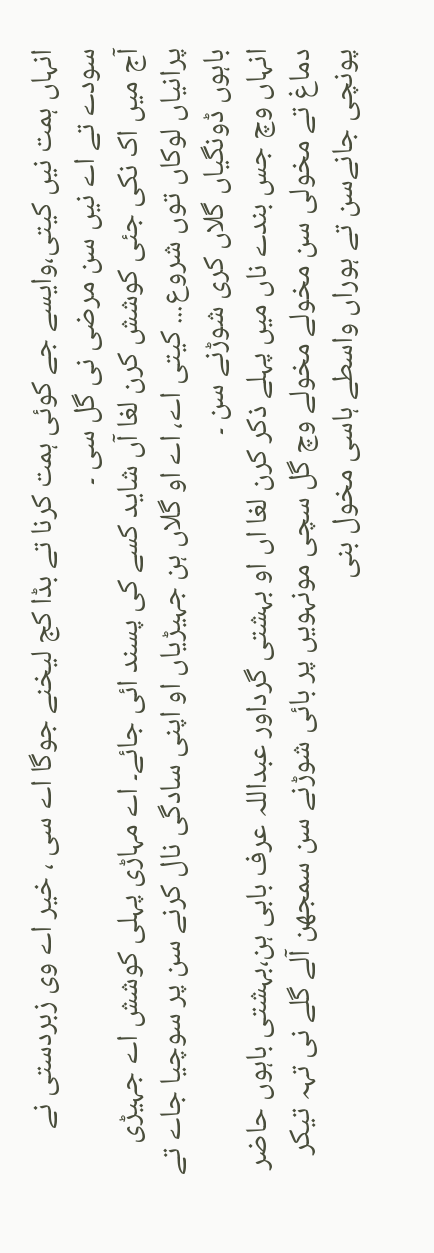انہاں ہمت نیں کیتی،وایسے جے کوئی ہمت کرنا تے بڈا کج لیخنے جوگا اے سی ، خیر اے وی زبردستی نے سودے تے اے نیں سن مرضی نی گل سی ۔
آج میں اک نکی جئی کوشش کرن لغا آں شاید کسے کی پسند ائی جائے۔ اے مہاڑی پہلی کوشش اے جہیڑی پرانیاں لوکاں توں شروع... کیتی اے، اے او گلاں ہن جہیڑیاں او اپنی سادگی نال کرنے سن پر سوچیا جاے تے باہوں ڈونگیاں گلاں کری شوڑنے سن ۔
انہاں وچ جس بندے ناں میں پہلے ذکر کرن لغا اں او بہشتی گرداور عبداللہ عرف بابی ہن،بہشتی باہوں حاضر دماغ تے مخولی سن مخولے مخولے وچ گل سچی مونہویں پر بائی شوڑنے سن سمجھن آلے گلے نی تہہ تیکر پونچی جانےسن تے ہوراں واسطے ہاسی مخول بنی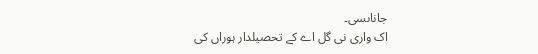جاناںسی۔
اک واری نی گل اے کے تحصیلدار ہوراں کی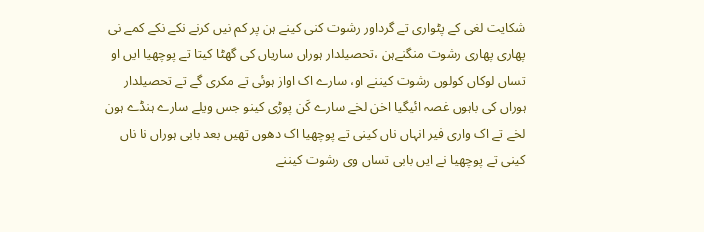شکایت لغی کے پٹواری تے گرداور رشوت کنی کینے ہن پر کم نیں کرنے نکے نکے کمے نی پھاری پھاری رشوت منگنےہن ،تحصیلدار ہوراں ساریاں کی گھٹا کیتا تے پوچھیا ایں او تساں لوکاں کولوں رشوت کیننے او، سارے اک اواز ہوئی تے مکری گے تے تحصیلدار ہوراں کی باہوں غصہ ائیگیا اخن لخے سارے کَن پوڑی کینو جس ویلے سارے ہنڈے ہون لخے تے اک واری فیر انہاں ناں کینی تے پوچھیا اک دھوں تھیں بعد بابی ہوراں نا ناں کینی تے پوچھیا نے ایں بابی تساں وی رشوت کیننے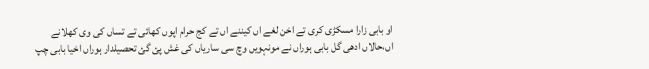او بابی زارا مسکڑی کری تے اخن لغے اں کیننے اں تے کج حرام اپوں کھائی تے تساں کی وی کھلانے اں،حالاں ادھی گل بابی ہوراں نے مونہویں وچ سی ساریاں کی غش پئ گئ تحصیلدار ہوراں اخیا بابی چپ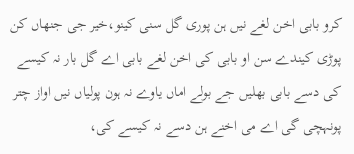کرو بابی اخن لغے نیں ہن پوری گل سنی کینو،خیر جی جنھاں کن پوڑی کیندے سن او بابی کی اخن لغے بابی اے گل بار نہ کیسے کی دسے بابی بھلیں جے بولے اماں یاوے نہ ہون پولیاں نیں اواز چتر پونہچی گی اے می اخنے ہن دسے نہ کیسے کی،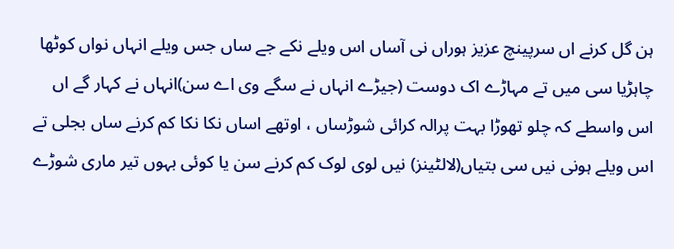ہن گل کرنے اں سرپینچ عزیز ہوراں نی آساں اس ویلے نکے جے ساں جس ویلے انہاں نواں کوٹھا چاہڑیا سی میں تے مہاڑے اک دوست (جیڑے انہاں نے سگے وی اے سن)انہاں نے کہار گے اں اس واسطے کہ چلو تھوڑا بہت پرالہ کرائی شوڑساں ، اوتھے اساں نکا نکا کم کرنے ساں بجلی تے اس ویلے ہونی نیں سی بتیاں(لالٹینز) نیں لوی لوک کم کرنے سن یا کوئی بہوں تیر ماری شوڑے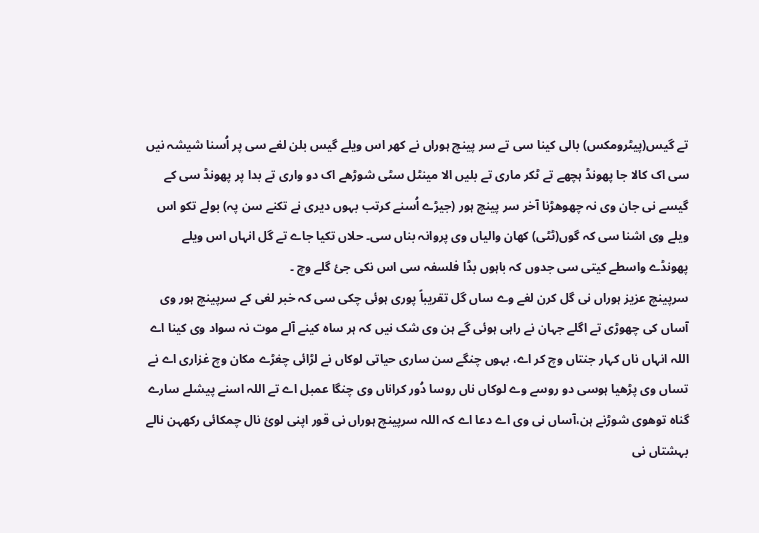تے گیس(پیٹرومکس) بالی کینا سی تے سر پینچ ہوراں نے کھر اس ویلے گیس بلن لغے سی پر اُسنا شیشہ نیں سی اک کالا جا پھونڈ ہچھے تے ٹکر ماری تے بلیں الا مینٹل سٹی شوڑھے اک دو واری تے بدا پر پھونڈ سی کے گیسے نی جان وی نہ چھوھڑنا آخر سر پینچ ہور (جیڑے اُسنے کرتب بہوں دیری نے تکنے سن پہ) بولے تکو اس ویلے وی اشنا سی کہ گوں(ٹٹی) کھان والیاں وی پروانہ بناں سی۔ حلاں تکیا جاے تے گل انہاں اس ویلے پھونڈے واسطے کیتی سی جدوں کہ باہوں بڈا فلسفہ سی اس نکی جئ گلے وچ ۔
سرپینچ عزیز ہوراں نی گل کرن لغے وے ساں گل تقریباً پوری ہوئی چکی سی کہ خبر لغی کے سرپینچ ہور وی آساں کی چھوڑی تے اگلے جہان نے راہی ہوئی گے ہن وی شک نیں کہ ہر ساہ کینے آلے موت نہ سواد وی کینا اے اللہ انہاں ناں کہار جنتاں وچ کر اے، بہوں چنگے سن ساری حیاتی لوکاں نے لڑائی چغڑے مکان وچ غزاری اے نے تساں وی پڑھیا ہوسی دو روسے وے لوکاں ناں روسا دُور کراناں وی چنگا عمبل اے تے اللہ اسنے پیشلے سارے گناہ توھوی شوڑنے ہن،آساں نی وی اے دعا اے کہ اللہ سرپینچ ہوراں نی قور اپنی لوئ نال چمکائی رکھہن نالے بہشتاں نی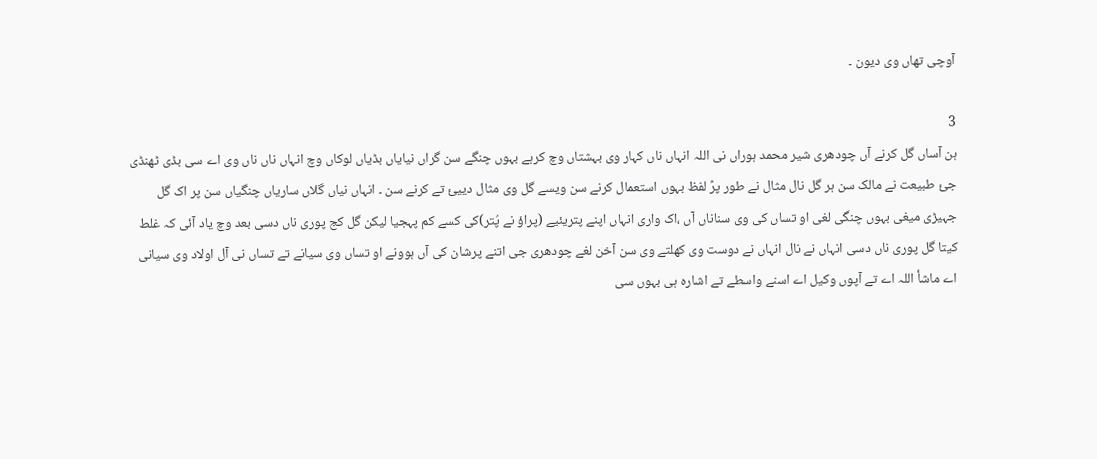آوچی تھاں وی دیون ۔

3
ہن آساں گل کرنے آں چودھری شیر محمد ہوراں نی اللہ انہاں ناں کہار وی بہشتاں وچ کرہے بہوں چنگے سن گراں نیایاں بڈیاں لوکاں وچ انہاں ناں ناں وی اے سی بڈی ٹھنڈی جئ طبیعت نے مالک سن ہر گل نال مثال نے طور پرً لفظ بہوں استعمال کرنے سن ویسے گل وی مثال دییئ تے کرنے سن ۔ انہاں نیاں گلاں ساریاں چنگیاں سن پر اک گل جہیڑی میغی بہوں چنگی لغی او تساں کی وی سناناں آں ،اک واری انہاں اپنے پتریئیے (پراؤ نے پُتر)کی کسے کم پہجیا لیکن گل کج پوری ناں دسی بعد وچ یاد آئی کہ غلط کیتا گل پوری ناں دسی انہاں نے نال انہاں نے دوست وی کھلتے وی سن آخن لغے چودھری جی اتنے پرشان کی آں ہوونے او تساں وی سیانے تے تساں نی آل اولاد وی سیانی اے ماشأ اللہ اے تے آپوں وکیل اے اسنے واسطے تے اشارہ ہی بہوں سی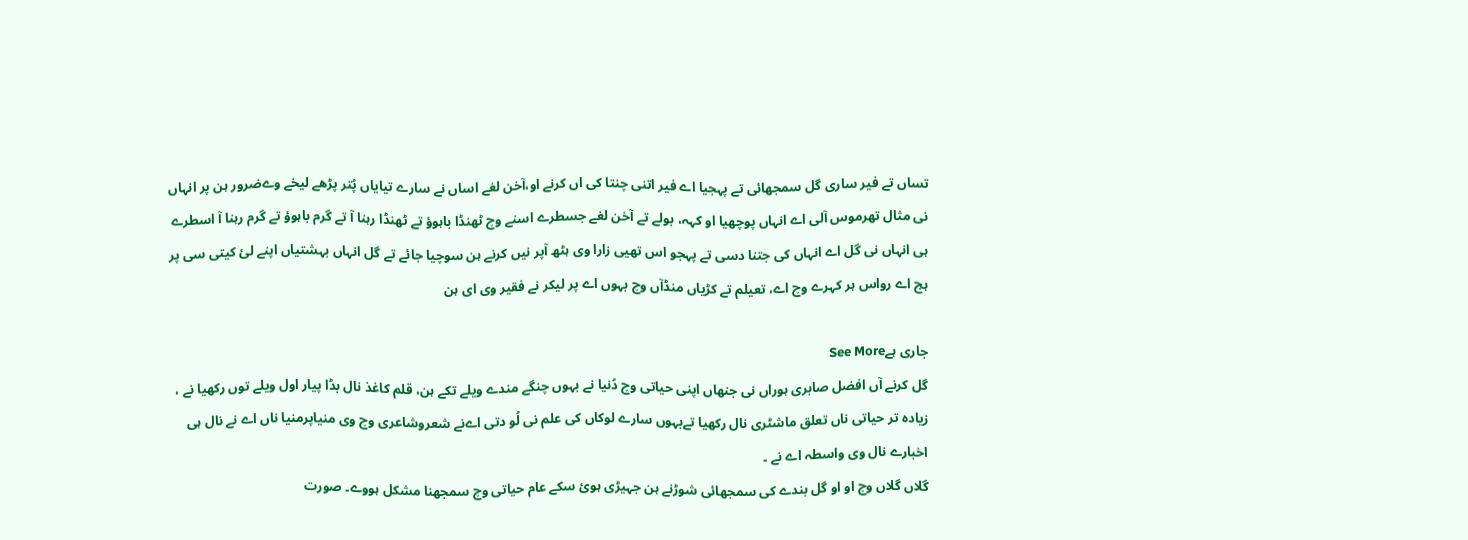تساں تے فیر ساری گل سمجھائی تے پہجیا اے فیر اتنی چنتا کی اں کرنے او،آخن لغے اساں نے سارے تیایاں پُتر پڑھے لیخے وےضرور ہن پر انہاں نی مثال تھرموس آلی اے انہاں پوچھیا او کہہ، بولے تے آخن لغے جسطرے اسنے وچ ٹھنڈا باہوؤ تے ٹھنڈا رہنا آ تے گرم باہوؤ تے گرم رہنا آ اسطرے ہی انہاں نی گل اے انہاں کی جتنا دسی تے پہجو اس تھیی زارا وی ہٹھ آپر نیں کرنے ہن سوچیا جائے تے گل انہاں بہشتیاں اپنے لئ کیتی سی پر ہج اے رواس ہر کہرے وچ اے، تعیلم تے کڑیاں منڈآں وچ بہوں اے پر لیکر نے فقیر وی ای ہن

جاری ہےSee More
گل کرنے آں افضل صابری ہوراں نی جنھاں اپنی حیاتی وچ دُنیا نے بہوں چنگے مندے ویلے تکے ہن، قلم کاغذ نال بڈا پیار اول ویلے توں رکھیا نے ، زیادہ تر حیاتی ناں تعلق ماشٹری نال رکھیا تےبہوں سارے لوکاں کی علم نی لُو دتی اےنے شعروشاعری وچ وی منیاپرمنیا ناں اے نے نال ہی اخبارے نال وی واسطہ اے نے ۔
گلاں گلاں وچ او او گل بندے کی سمجھائی شوڑنے ہن جہیڑی ہوئ سکے عام حیاتی وچ سمجھنا مشکل ہووے۔ صورت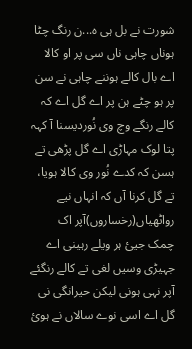شورت نے بل ہی ہ...ن رنگ چٹا ہوناں چاہی ناں سی پر او کالا اے بال کالے ہوننے چاہی نے سن پر ہو چٹے ہن پر اے گل اے کہ کالے رنگے وچ وی نُوردیسنا آ کہہ پتا لوک مہاڑی اے گل پڑھی تے ہسن کہ کدے نُور وی کالا ہویا، تے گل کرنا آں کہ انہاں نیے رواٹھیاں(رخساروں)آپر اک چمک جیئ ہر ویلے رہینی اے جہیڑی وسیں لغی تے کالے رنگئے آپر نہی ہونی لیکن حیرانگی نی گل اے اسی نوے سالاں نے ہوئ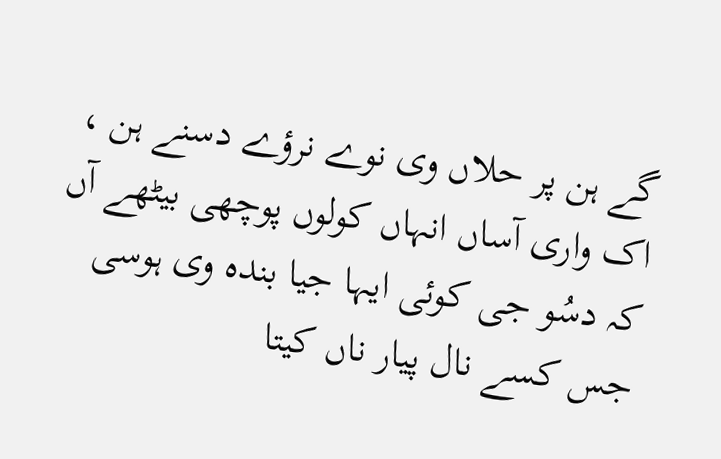گے ہن پر حلاں وی نوے نرؤے دسنے ہن ،
اک واری آساں انہاں کولوں پوچھی بیٹھے آں کہ دسُو جی کوئی ایہا جیا بندہ وی ہوسی جس کسے نال پیار ناں کیتا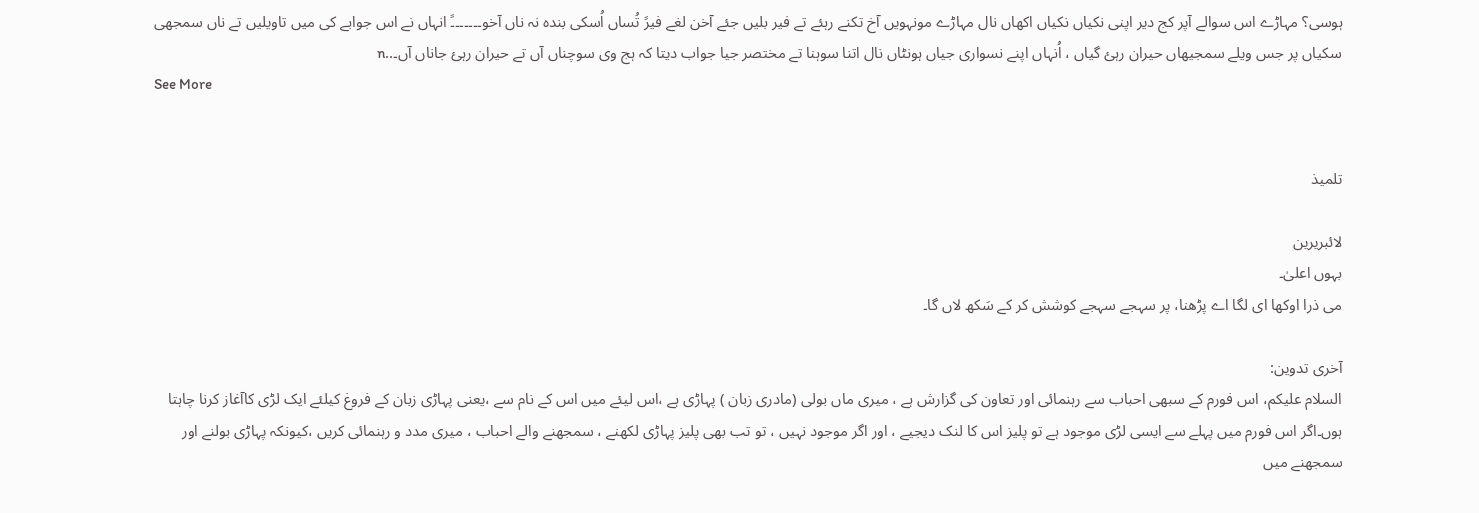ہوسی؟ مہاڑے اس سوالے آپر کج دیر اپنی نکیاں نکیاں اکھاں نال مہاڑے مونہویں آخ تکنے رہئے تے فیر بلیں جئے آخن لغے فیرً تُساں اُسکی بندہ نہ ناں آخو۔۔۔۔۔۔۔ً انہاں نے اس جوابے کی میں تاویلیں تے ناں سمجھی سکیاں پر جس ویلے سمجیھاں حیران رہئ گیاں ، اُنہاں اپنے نسواری جیاں ہونٹاں نال اتنا سوہنا تے مختصر جیا جواب دیتا کہ ہج وی سوچناں آں تے حیران رہئ جاناں آں۔..n
See More


تلمیذ

لائبریرین
بہوں اعلیٰ۔
می ذرا اوکھا ای لگا اے پڑھنا، پر سہجے سہجے کوشش کر کے سَکھ لاں گا۔

آخری تدوین:
السلام علیکم، اس فورم کے سبھی احباب سے رہنمائی اور تعاون کی گزارش ہے ، میری ماں بولی (مادری زبان ) پہاڑی ہے ،اس لیئے میں اس کے نام سے ،یعنی پہاڑی زبان کے فروغ کیلئے ایک لڑی کاآغاز کرنا چاہتا ہوں۔اگر اس فورم میں پہلے سے ایسی لڑی موجود ہے تو پلیز اس کا لنک دیجیے ، اور اگر موجود نہیں ، تو تب بھی پلیز پہاڑی لکھنے ، سمجھنے والے احباب ، میری مدد و رہنمائی کریں ،کیونکہ پہاڑی بولنے اور سمجھنے میں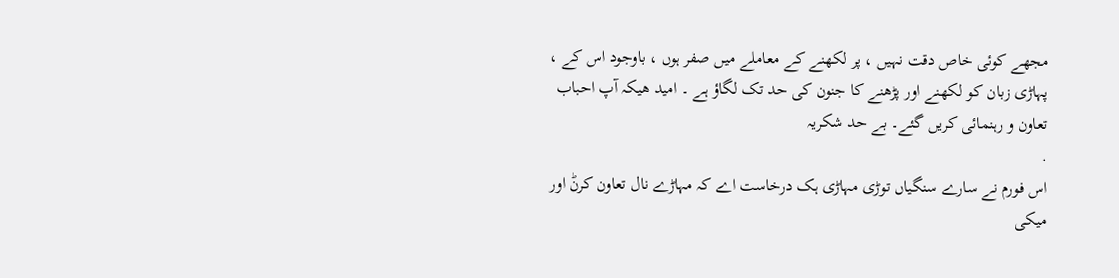مجھے کوئی خاص دقت نہیں ، پر لکھنے کے معاملے میں صفر ہوں ، باوجود اس کے ، پہاڑی زبان کو لکھنے اور پڑھنے کا جنون کی حد تک لگاؤ ہے ۔ امید ھیکہ آپ احباب تعاون و رہنمائی کریں گئے۔ بے حد شکریہ
.
اس فورم نے سارے سنگیاں توڑی مہاڑی ہک درخاست اے کہ مہاڑے نال تعاون کرنؕ اور میکی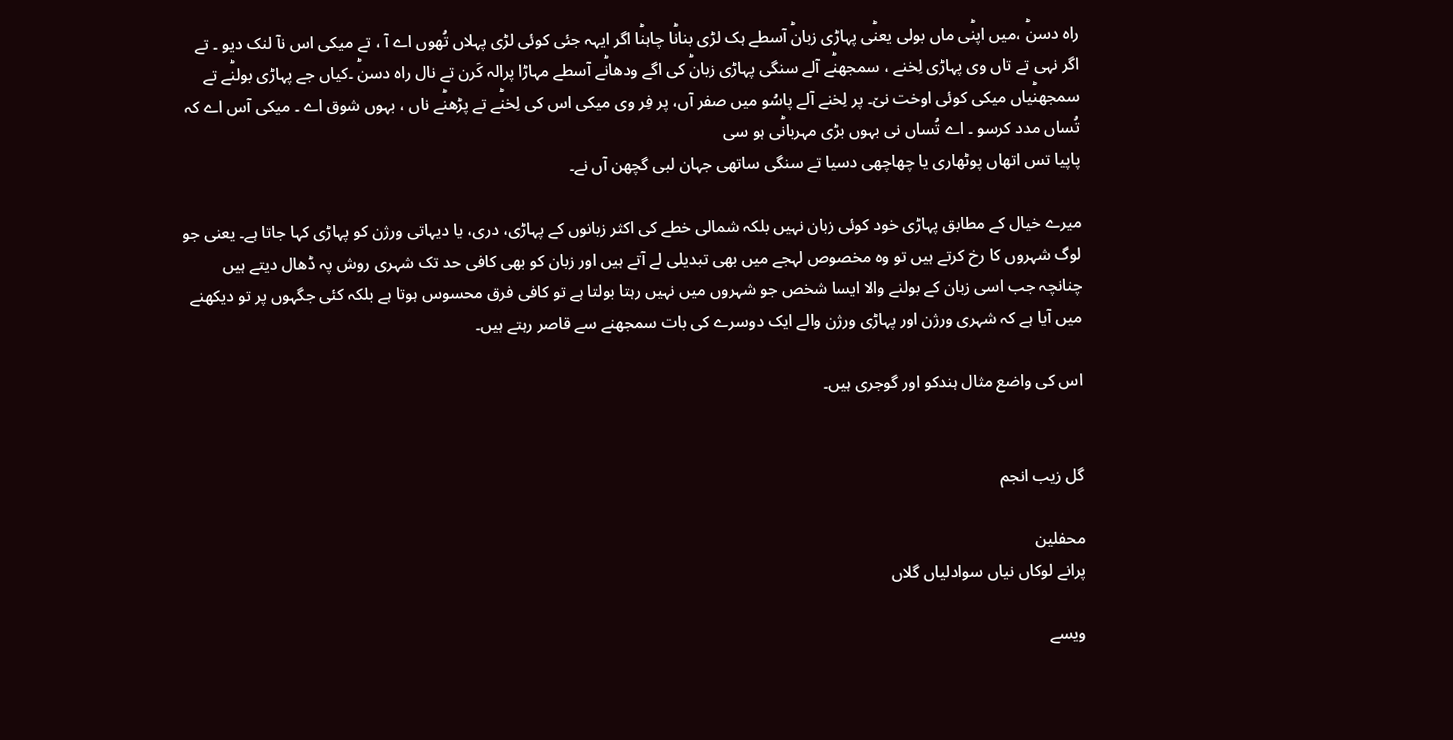راہ دسنؕ ،میں اپنؕی ماں بولی یعنؕی پہاڑی زبانؕ آسطے ہک لڑی بنانؕا چاہنؕا اگر ایہہ جئی کوئی لڑی پہلاں تُھوں اے آ ، تے میکی اس نآ لنک دیو ۔ تے اگر نہی تے تاں وی پہاڑی لِخنے ، سمجھنؕے آلے سنگی پہاڑی زبانؕ کی اگے ودھانؕے آسطے مہاڑا پرالہ کَرن تے نال راہ دسنؕ ۔کیاں جے پہاڑی بولنؕے تے سمجھنؕیاں میکی کوئی اوخت نی٘۔ پر لِخنے آلے پاسُو میں صفر آں، پر فِر وی میکی اس کی لِخنؕے تے پڑھنؕے ناں ، بہوں شوق اے ۔ میکی آس اے کہ تُساں مدد کرسو ۔ اے تُساں نی بہوں بڑی مہربانؕی ہو سی
پاپیا تس اتھاں پوٹھاری یا چھاچھی دسیا تے سنگی ساتھی جہان لبی گچھن آں نے۔

میرے خیال کے مطابق پہاڑی خود کوئی زبان نہیں بلکہ شمالی خطے کی اکثر زبانوں کے پہاڑی، دری، یا دیہاتی ورژن کو پہاڑی کہا جاتا ہے۔ یعنی جو لوگ شہروں کا رخ کرتے ہیں تو وہ مخصوص لہجے میں بھی تبدیلی لے آتے ہیں اور زبان کو بھی کافی حد تک شہری روش پہ ڈھال دیتے ہیں چنانچہ جب اسی زبان کے بولنے والا ایسا شخص جو شہروں میں نہیں رہتا بولتا ہے تو کافی فرق محسوس ہوتا ہے بلکہ کئی جگہوں پر تو دیکھنے میں آیا ہے کہ شہری ورژن اور پہاڑی ورژن والے ایک دوسرے کی بات سمجھنے سے قاصر رہتے ہیں۔

اس کی واضع مثال ہندکو اور گوجری ہیں۔


گل زیب انجم

محفلین
پرانے لوکاں نیاں سوادلیاں گلاں

ویسے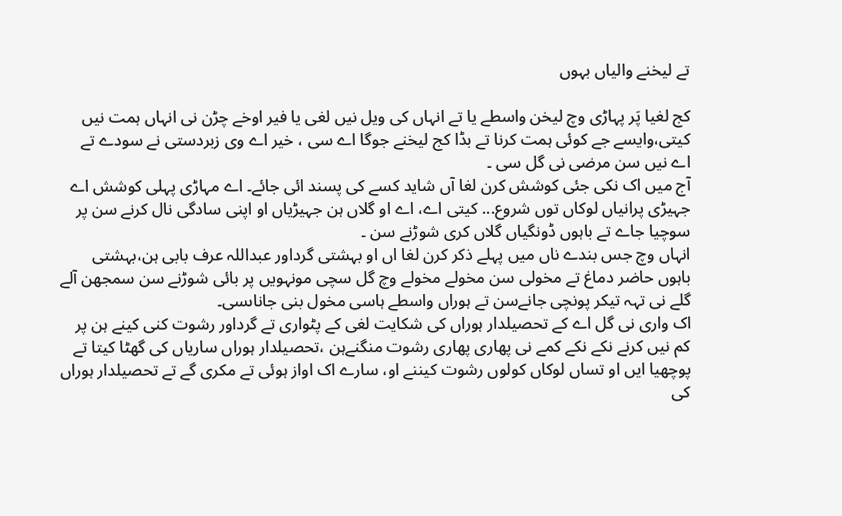تے لیخنے والیاں بہوں

کج لغیا پَر پہاڑی وچ لیخن واسطے یا تے انہاں کی ویل نیں لغی یا فیر اوخے چڑن نی انہاں ہمت نیں کیتی،وایسے جے کوئی ہمت کرنا تے بڈا کج لیخنے جوگا اے سی ، خیر اے وی زبردستی نے سودے تے اے نیں سن مرضی نی گل سی ۔
آج میں اک نکی جئی کوشش کرن لغا آں شاید کسے کی پسند ائی جائے۔ اے مہاڑی پہلی کوشش اے جہیڑی پرانیاں لوکاں توں شروع... کیتی اے، اے او گلاں ہن جہیڑیاں او اپنی سادگی نال کرنے سن پر سوچیا جاے تے باہوں ڈونگیاں گلاں کری شوڑنے سن ۔
انہاں وچ جس بندے ناں میں پہلے ذکر کرن لغا اں او بہشتی گرداور عبداللہ عرف بابی ہن،بہشتی باہوں حاضر دماغ تے مخولی سن مخولے مخولے وچ گل سچی مونہویں پر بائی شوڑنے سن سمجھن آلے گلے نی تہہ تیکر پونچی جانےسن تے ہوراں واسطے ہاسی مخول بنی جاناںسی۔
اک واری نی گل اے کے تحصیلدار ہوراں کی شکایت لغی کے پٹواری تے گرداور رشوت کنی کینے ہن پر کم نیں کرنے نکے نکے کمے نی پھاری پھاری رشوت منگنےہن ،تحصیلدار ہوراں ساریاں کی گھٹا کیتا تے پوچھیا ایں او تساں لوکاں کولوں رشوت کیننے او، سارے اک اواز ہوئی تے مکری گے تے تحصیلدار ہوراں کی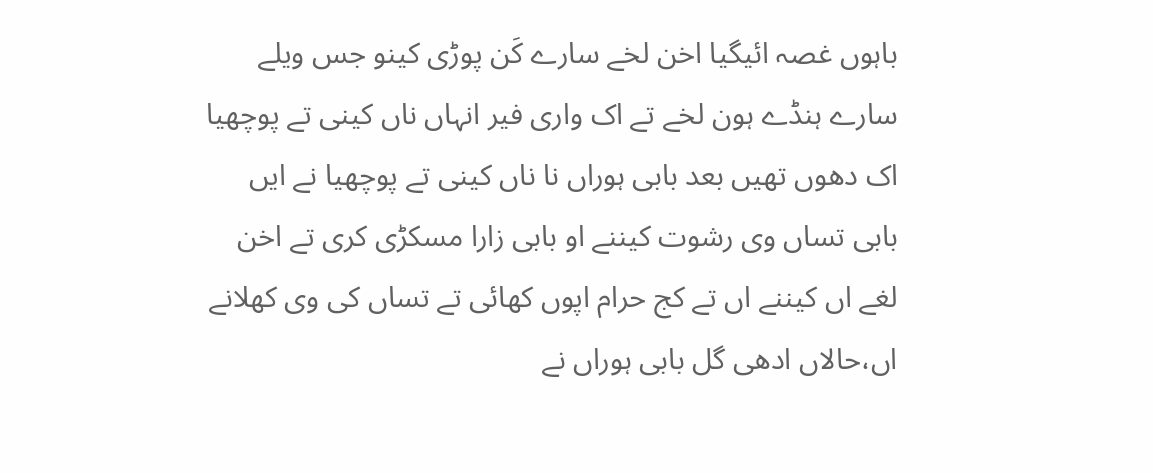باہوں غصہ ائیگیا اخن لخے سارے کَن پوڑی کینو جس ویلے سارے ہنڈے ہون لخے تے اک واری فیر انہاں ناں کینی تے پوچھیا اک دھوں تھیں بعد بابی ہوراں نا ناں کینی تے پوچھیا نے ایں بابی تساں وی رشوت کیننے او بابی زارا مسکڑی کری تے اخن لغے اں کیننے اں تے کج حرام اپوں کھائی تے تساں کی وی کھلانے اں،حالاں ادھی گل بابی ہوراں نے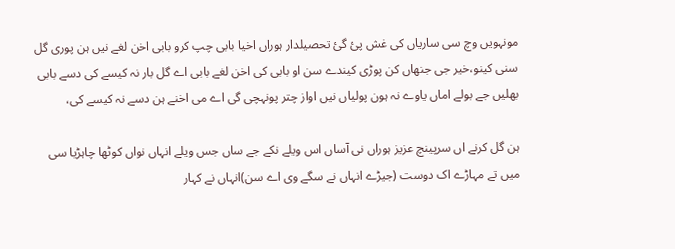مونہویں وچ سی ساریاں کی غش پئ گئ تحصیلدار ہوراں اخیا بابی چپ کرو بابی اخن لغے نیں ہن پوری گل سنی کینو،خیر جی جنھاں کن پوڑی کیندے سن او بابی کی اخن لغے بابی اے گل بار نہ کیسے کی دسے بابی بھلیں جے بولے اماں یاوے نہ ہون پولیاں نیں اواز چتر پونہچی گی اے می اخنے ہن دسے نہ کیسے کی،

ہن گل کرنے اں سرپینچ عزیز ہوراں نی آساں اس ویلے نکے جے ساں جس ویلے انہاں نواں کوٹھا چاہڑیا سی میں تے مہاڑے اک دوست (جیڑے انہاں نے سگے وی اے سن)انہاں نے کہار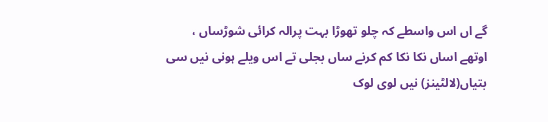گے اں اس واسطے کہ چلو تھوڑا بہت پرالہ کرائی شوڑساں ، اوتھے اساں نکا نکا کم کرنے ساں بجلی تے اس ویلے ہونی نیں سی بتیاں(لالٹینز) نیں لوی لوک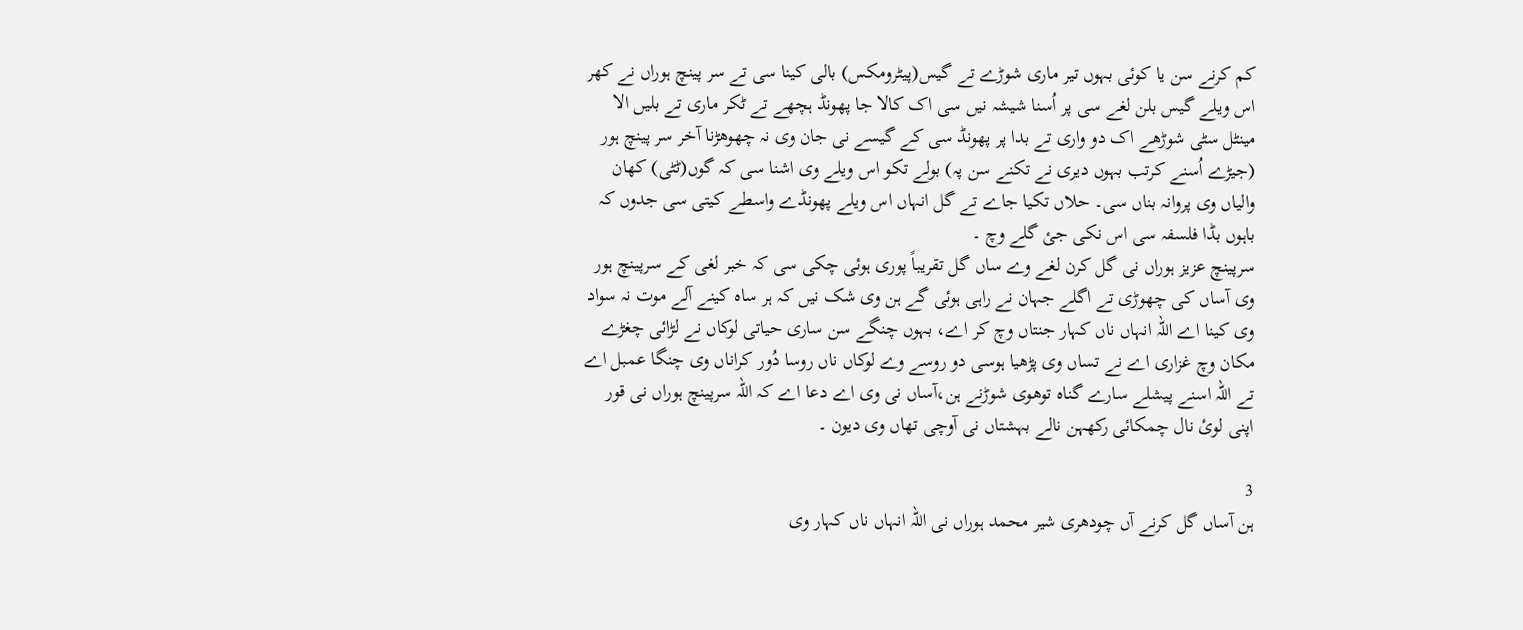کم کرنے سن یا کوئی بہوں تیر ماری شوڑے تے گیس(پیٹرومکس) بالی کینا سی تے سر پینچ ہوراں نے کھر اس ویلے گیس بلن لغے سی پر اُسنا شیشہ نیں سی اک کالا جا پھونڈ ہچھے تے ٹکر ماری تے بلیں الا مینٹل سٹی شوڑھے اک دو واری تے بدا پر پھونڈ سی کے گیسے نی جان وی نہ چھوھڑنا آخر سر پینچ ہور (جیڑے اُسنے کرتب بہوں دیری نے تکنے سن پہ) بولے تکو اس ویلے وی اشنا سی کہ گوں(ٹٹی) کھان والیاں وی پروانہ بناں سی۔ حلاں تکیا جاے تے گل انہاں اس ویلے پھونڈے واسطے کیتی سی جدوں کہ باہوں بڈا فلسفہ سی اس نکی جئ گلے وچ ۔
سرپینچ عزیز ہوراں نی گل کرن لغے وے ساں گل تقریباً پوری ہوئی چکی سی کہ خبر لغی کے سرپینچ ہور وی آساں کی چھوڑی تے اگلے جہان نے راہی ہوئی گے ہن وی شک نیں کہ ہر ساہ کینے آلے موت نہ سواد وی کینا اے اللہ انہاں ناں کہار جنتاں وچ کر اے، بہوں چنگے سن ساری حیاتی لوکاں نے لڑائی چغڑے مکان وچ غزاری اے نے تساں وی پڑھیا ہوسی دو روسے وے لوکاں ناں روسا دُور کراناں وی چنگا عمبل اے تے اللہ اسنے پیشلے سارے گناہ توھوی شوڑنے ہن،آساں نی وی اے دعا اے کہ اللہ سرپینچ ہوراں نی قور اپنی لوئ نال چمکائی رکھہن نالے بہشتاں نی آوچی تھاں وی دیون ۔

3
ہن آساں گل کرنے آں چودھری شیر محمد ہوراں نی اللہ انہاں ناں کہار وی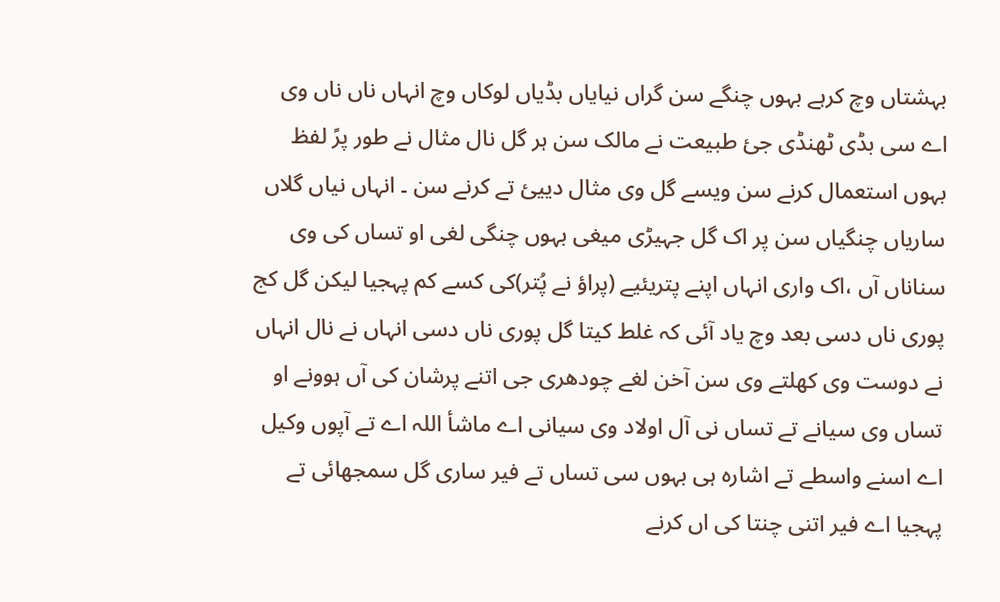بہشتاں وچ کرہے بہوں چنگے سن گراں نیایاں بڈیاں لوکاں وچ انہاں ناں ناں وی اے سی بڈی ٹھنڈی جئ طبیعت نے مالک سن ہر گل نال مثال نے طور پرً لفظ بہوں استعمال کرنے سن ویسے گل وی مثال دییئ تے کرنے سن ۔ انہاں نیاں گلاں ساریاں چنگیاں سن پر اک گل جہیڑی میغی بہوں چنگی لغی او تساں کی وی سناناں آں ،اک واری انہاں اپنے پتریئیے (پراؤ نے پُتر)کی کسے کم پہجیا لیکن گل کج پوری ناں دسی بعد وچ یاد آئی کہ غلط کیتا گل پوری ناں دسی انہاں نے نال انہاں نے دوست وی کھلتے وی سن آخن لغے چودھری جی اتنے پرشان کی آں ہوونے او تساں وی سیانے تے تساں نی آل اولاد وی سیانی اے ماشأ اللہ اے تے آپوں وکیل اے اسنے واسطے تے اشارہ ہی بہوں سی تساں تے فیر ساری گل سمجھائی تے پہجیا اے فیر اتنی چنتا کی اں کرنے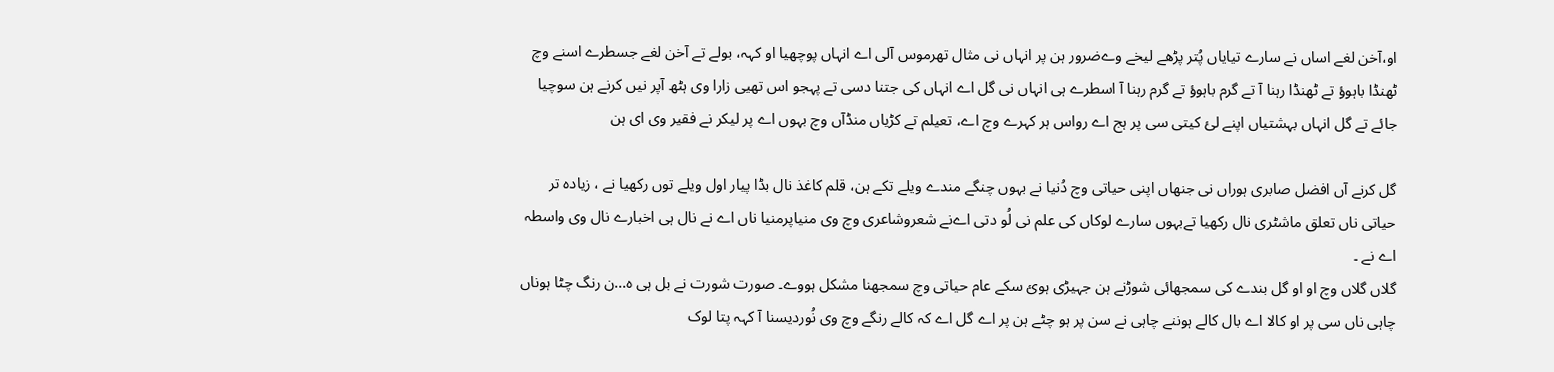او،آخن لغے اساں نے سارے تیایاں پُتر پڑھے لیخے وےضرور ہن پر انہاں نی مثال تھرموس آلی اے انہاں پوچھیا او کہہ، بولے تے آخن لغے جسطرے اسنے وچ ٹھنڈا باہوؤ تے ٹھنڈا رہنا آ تے گرم باہوؤ تے گرم رہنا آ اسطرے ہی انہاں نی گل اے انہاں کی جتنا دسی تے پہجو اس تھیی زارا وی ہٹھ آپر نیں کرنے ہن سوچیا جائے تے گل انہاں بہشتیاں اپنے لئ کیتی سی پر ہج اے رواس ہر کہرے وچ اے، تعیلم تے کڑیاں منڈآں وچ بہوں اے پر لیکر نے فقیر وی ای ہن

گل کرنے آں افضل صابری ہوراں نی جنھاں اپنی حیاتی وچ دُنیا نے بہوں چنگے مندے ویلے تکے ہن، قلم کاغذ نال بڈا پیار اول ویلے توں رکھیا نے ، زیادہ تر حیاتی ناں تعلق ماشٹری نال رکھیا تےبہوں سارے لوکاں کی علم نی لُو دتی اےنے شعروشاعری وچ وی منیاپرمنیا ناں اے نے نال ہی اخبارے نال وی واسطہ اے نے ۔
گلاں گلاں وچ او او گل بندے کی سمجھائی شوڑنے ہن جہیڑی ہوئ سکے عام حیاتی وچ سمجھنا مشکل ہووے۔ صورت شورت نے بل ہی ہ...ن رنگ چٹا ہوناں چاہی ناں سی پر او کالا اے بال کالے ہوننے چاہی نے سن پر ہو چٹے ہن پر اے گل اے کہ کالے رنگے وچ وی نُوردیسنا آ کہہ پتا لوک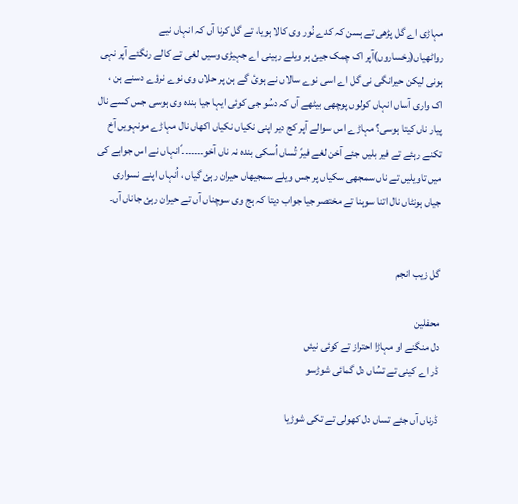مہاڑی اے گل پڑھی تے ہسن کہ کدے نُور وی کالا ہویا، تے گل کرنا آں کہ انہاں نیے رواٹھیاں(رخساروں)آپر اک چمک جیئ ہر ویلے رہینی اے جہیڑی وسیں لغی تے کالے رنگئے آپر نہی ہونی لیکن حیرانگی نی گل اے اسی نوے سالاں نے ہوئ گے ہن پر حلاں وی نوے نرؤے دسنے ہن ،
اک واری آساں انہاں کولوں پوچھی بیٹھے آں کہ دسُو جی کوئی ایہا جیا بندہ وی ہوسی جس کسے نال پیار ناں کیتا ہوسی؟ مہاڑے اس سوالے آپر کج دیر اپنی نکیاں نکیاں اکھاں نال مہاڑے مونہویں آخ تکنے رہئے تے فیر بلیں جئے آخن لغے فیرً تُساں اُسکی بندہ نہ ناں آخو۔۔۔۔۔۔۔ً انہاں نے اس جوابے کی میں تاویلیں تے ناں سمجھی سکیاں پر جس ویلے سمجیھاں حیران رہئ گیاں ، اُنہاں اپنے نسواری جیاں ہونٹاں نال اتنا سوہنا تے مختصر جیا جواب دیتا کہ ہج وی سوچناں آں تے حیران رہئ جاناں آں۔


گل زیب انجم

محفلین
دل منگنے او مہاڑا احتراز تے کوئی نیئں
ڈر اے کینی تے تسُاں دل گمائی شوڑسو

ڈرناں آں جئے تساں دل کھولی تے تکی شوڑیا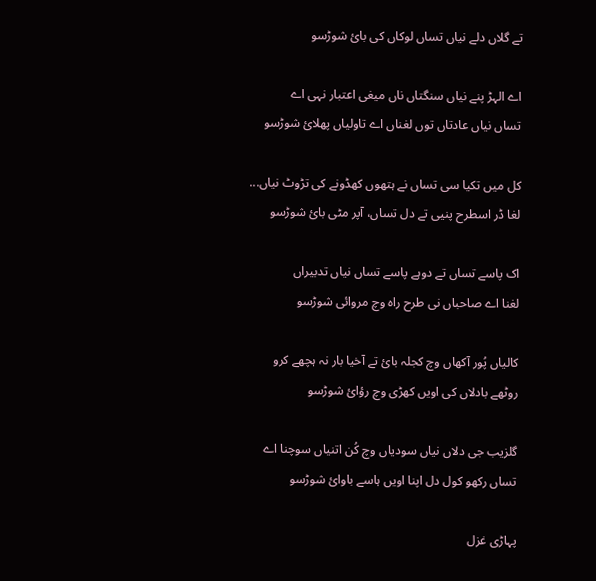تے گلاں دلے نیاں تساں لوکاں کی بائ شوڑسو

اے الہڑ پنے نیاں سنگتاں ناں میغی اعتبار نہی اے
تساں نیاں عادتاں توں لغناں اے تاولیاں پھلائ شوڑسو

کل میں تکیا سی تساں نے ہتھوں کھڈونے کی تڑوٹ نیاں...
لغا ڈر اسطرح پنیی تے دل تساں، آپر مٹی بائ شوڑسو

اک پاسے تساں تے دوہے پاسے تساں نیاں تدبیراں
لغنا اے صاحباں نی طرح راہ وچ مروائی شوڑسو

کالیاں پُور آکھاں وچ کجلہ بائ تے آخیا بار نہ ہچھے کرو
روٹھے بادلاں کی اویں کھڑی وچ رؤائ شوڑسو

گلزیب جی دلاں نیاں سودیاں وچ کُن اتنیاں سوچنا اے
تساں رکھو کول دل اپنا اویں ہاسے باوائ شوڑسو

پہاڑی غزل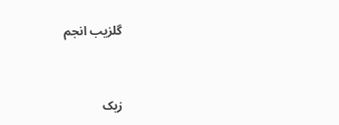گلزیب انجم


زیک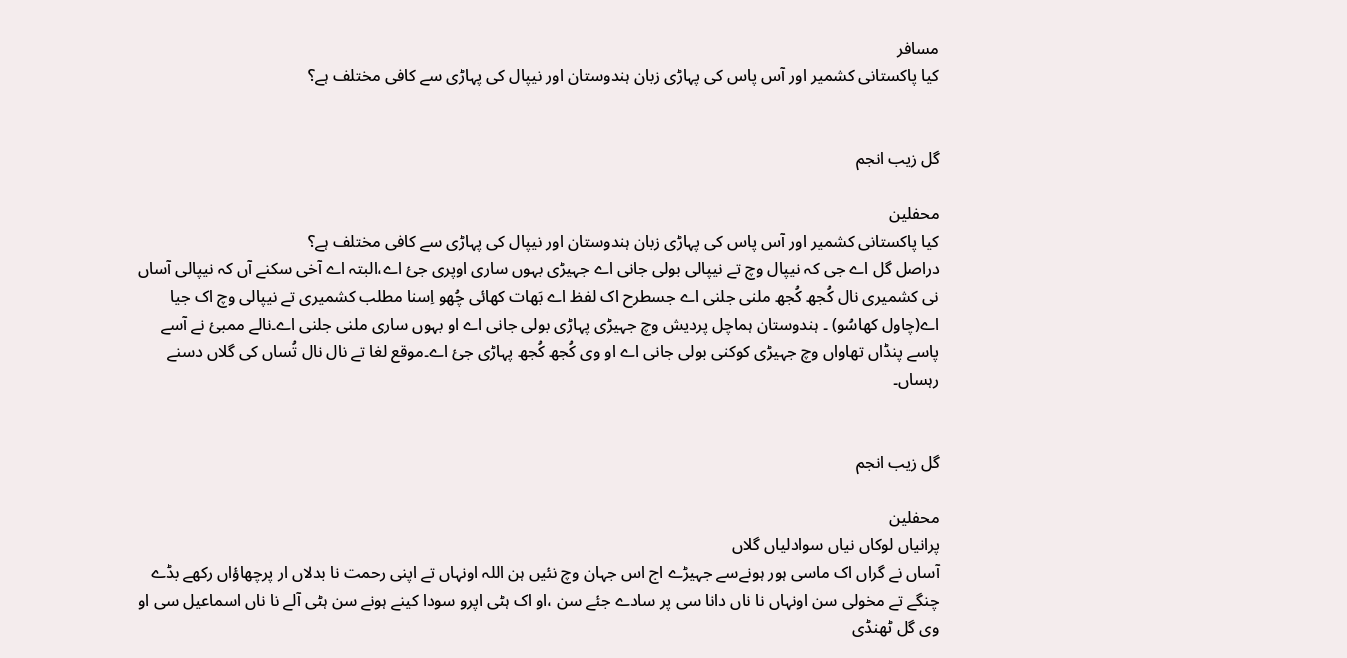مسافر
کیا پاکستانی کشمیر اور آس پاس کی پہاڑی زبان ہندوستان اور نیپال کی پہاڑی سے کافی مختلف ہے؟


گل زیب انجم

محفلین
کیا پاکستانی کشمیر اور آس پاس کی پہاڑی زبان ہندوستان اور نیپال کی پہاڑی سے کافی مختلف ہے؟
دراصل گل اے جی کہ نیپال وچ تے نیپالی بولی جانی اے جہیڑی بہوں ساری اوپری جئ اے،البتہ اے آخی سکنے آں کہ نیپالی آساں نی کشمیری نال کُجھ کُجھ ملنی جلنی اے جسطرح اک لفظ اے بَھات کھائی چُھو اِسنا مطلب کشمیری تے نیپالی وچ اک جیا اے(چاول کھاسُو) ۔ ہندوستان ہماچل پردیش وچ جہیڑی پہاڑی بولی جانی اے او بہوں ساری ملنی جلنی اے۔نالے ممبئ نے آسے پاسے پنڈاں تھاواں وچ جہیڑی کوکنی بولی جانی اے او وی کُجھ کُجھ پہاڑی جئ اے۔موقع لغا تے نال نال تُساں کی گلاں دسنے رہساں۔


گل زیب انجم

محفلین
پرانیاں لوکاں نیاں سوادلیاں گلاں
آساں نے گراں اک ماسی ہور ہونےسے جہیڑے اج اس جہان وچ نئیں ہن اللہ اونہاں تے اپنی رحمت نا بدلاں ار پرچھاؤاں رکھے بڈے چنگے تے مخولی سن اونہاں نا ناں دانا سی پر سادے جئے سن ،او اک ہٹی اپرو سودا کینے ہونے سن ہٹی آلے نا ناں اسماعیل سی او وی گل ٹھنڈی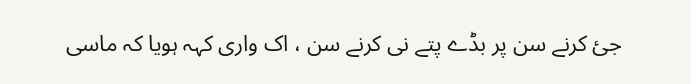جئ کرنے سن پر بڈے پتے نی کرنے سن ، اک واری کہہ ہویا کہ ماسی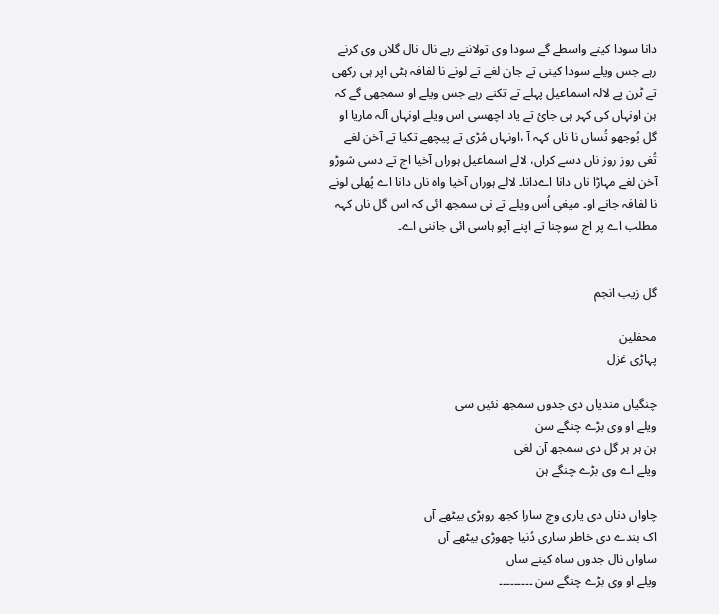دانا سودا کینے واسطے گے سودا وی تولاننے رہے نال نال گلاں وی کرنے رہے جس ویلے سودا کینی تے جان لغے تے لونے نا لفافہ ہٹی اپر ہی رکھی تے ٹرن پے لالہ اسماعیل پہلے تے تکنے رہے جس ویلے او سمجھی گے کہ ہن اونہاں کی کہر ہی جائ تے یاد اچھسی اس ویلے اونہاں آلہ ماریا او گل بُوجھو تُساں نا ناں کہہ آ ،اونہاں مُڑی تے پیچھے تکیا تے آخن لغے تُغی روز روز ناں دسے کراں، لالے اسماعیل ہوراں آخیا اج تے دسی شوڑو آخن لغے مہاڑا ناں دانا اےدانا۔ لالے ہوراں آخیا واہ ناں دانا اے پُھلی لونے نا لفافہ جانے او۔ میغی اُس ویلے تے نی سمجھ ائی کہ اس گل ناں کہہ مطلب اے پر اج سوچنا تے اپنے آپو ہاسی ائی جاننی اے۔


گل زیب انجم

محفلین
پہاڑی غزل

چنگیاں مندیاں دی جدوں سمجھ نئیں سی
ویلے او وی بڑے چنگے سن
ہن ہر ہر گل دی سمجھ آن لغی
ویلے اے وی بڑے چنگے ہن

چاواں دناں دی یاری وچ سارا کجھ روہڑی بیٹھے آں
اک بندے دی خاطر ساری دُنیا چھوڑی بیٹھے آں
ساواں نال جدوں ساہ کینے ساں
ویلے او وی بڑے چنگے سن ۔۔۔۔۔۔۔۔۔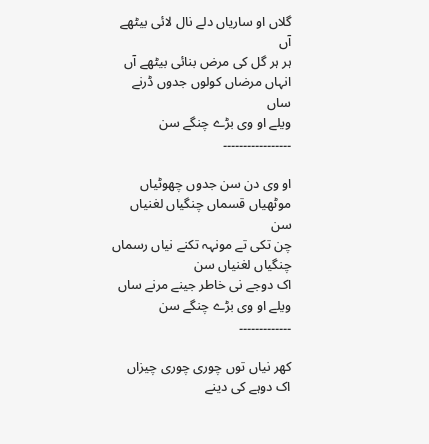گلاں او ساریاں دلے نال لائی بیٹھے آں
ہر ہر گل کی مرض بنائی بیٹھے آں
انہاں مرضاں کولوں جدوں ڈرنے ساں
ویلے او وی بڑے چنگے سن ۔۔۔۔۔۔۔۔۔۔۔۔۔۔۔۔۔

او وی دن سن جدوں چھوٹیاں موٹھیاں قسماں چنگیاں لغنیاں سن
چن تکی تے مونہہ تکنے نیاں رسماں چنگیاں لغنیاں سن
اک دوجے نی خاطر جینے مرنے ساں
ویلے او وی بڑے چنگے سن ۔۔۔۔۔۔۔۔۔۔۔۔۔

کھر نیاں توں چوری چوری چیزاں اک دوہے کی دینے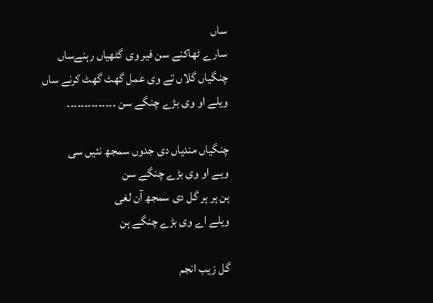ساں
سارے ٹھاکنے سن فیر وی گٹھیاں رہنےساں
چنگیاں گلاں تے وی عمل گھٹ گھٹ کرنے ساں
ویلے او وی بڑے چنگے سن ۔۔۔۔۔۔۔۔۔۔۔۔۔۔

چنگیاں مندیاں دی جدوں سمجھ نئیں سی
ویے او وی بڑے چنگے سن
ہن ہر ہر گل دی سمجھ آن لغی
ویلے اے وی بڑے چنگے ہن

گل زیب انجم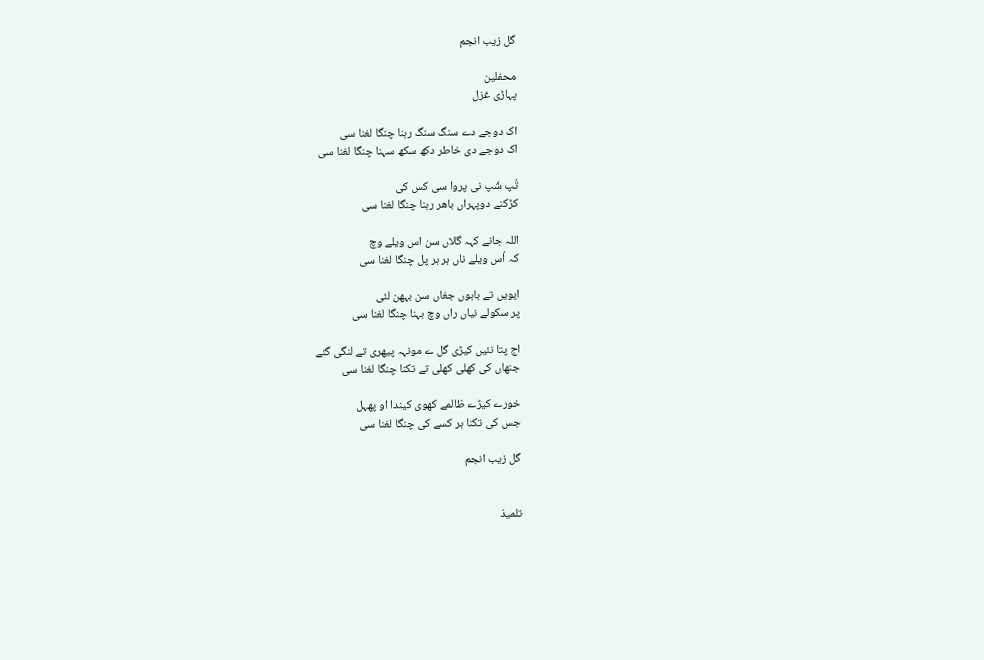گل زیب انجم

محفلین
پہاڑی غزل

اک دوجے دے سنگ سنگ رہنا چنگا لغنا سی
اک دوجے دی خاطر دکھ سکھ سہنا چنگا لغنا سی

تُپ شُپ نی پروا سی کس کی
کڑکنے دوپہراں باھر رہنا چنگا لغنا سی

اللہ جانے کہہ گلاں سن اس ویلے وچ
کہ اُس ویلے ناں ہر ہر پل چنگا لغنا سی

ایویں تے باہوں جغاں سن بہھن لئی
پر سکولے نیاں راں وچ بہنا چنگا لغنا سی

اج پتا نئیں کیڑی گل ے مونہہ پیھری تے لنگی گئے
جنھاں کی کھلی کھلی تے تکنا چنگا لغنا سی

خورے کیڑے ظالمے کھوی کیندا او پھہل
جس کی تکنا ہر کسے کی چنگا لغنا سی

گل زیب انجم


تلمیذ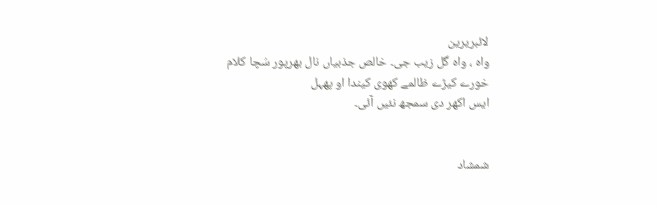لائبریرین
واہ ، واہ گل زیب جی۔ خالص جذبیاں نال بھرپور سُچا کلام
خورے کیڑے ظالمے کھوی کیندا او پھہل
ایس اکھر دی سمجھ نئیں آئی۔


شمشاد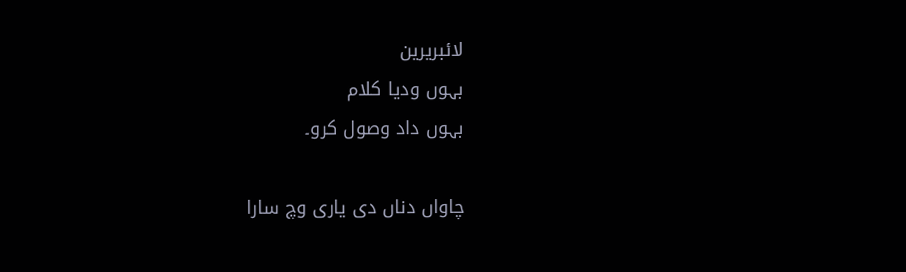لائبریرین
بہوں ودیا کلام
بہوں داد وصول کرو۔

چاواں دناں دی یاری وچ سارا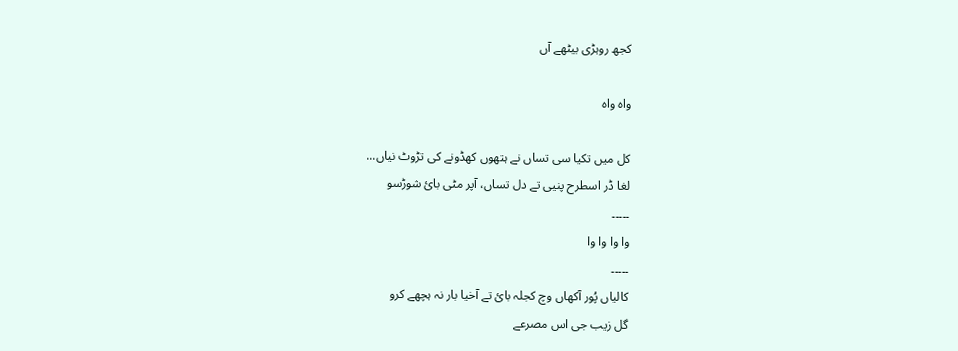کجھ روہڑی بیٹھے آں

واہ واہ

کل میں تکیا سی تساں نے ہتھوں کھڈونے کی تڑوٹ نیاں...
لغا ڈر اسطرح پنیی تے دل تساں، آپر مٹی بائ شوڑسو
۔۔۔۔۔
وا وا وا وا
۔۔۔۔۔
کالیاں پُور آکھاں وچ کجلہ بائ تے آخیا بار نہ ہچھے کرو
گل زیب جی اس مصرعے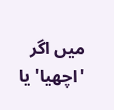میں اگر 'اچھیا' یا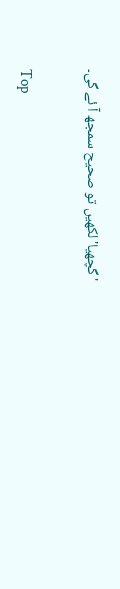'گچھیا' لکھیں تو صحیح سمجھ آ ئے گی۔

Top